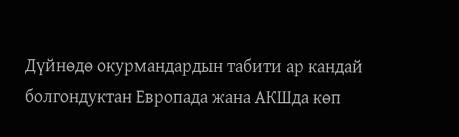Дүйнөдө окурмандардын табити ар кандай болгондуктан Европада жана АКШда көп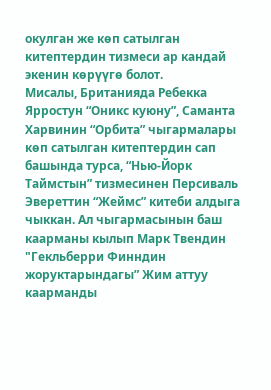окулган же көп сатылган китептердин тизмеси ар кандай экенин көрүүгө болот.
Мисалы, Британияда Ребекка Ярростун “Оникс куюну”, Саманта Харвинин “Орбита” чыгармалары көп сатылган китептердин сап башында турса, “Нью-Йорк Таймстын” тизмесинен Персиваль Эвереттин “Жеймс” китеби алдыга чыккан. Ал чыгармасынын баш каарманы кылып Марк Твендин "Гекльберри Финндин жоруктарындагы” Жим аттуу каарманды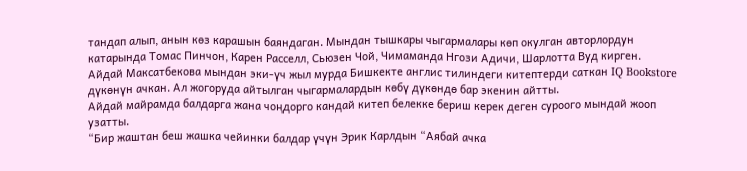тандап алып, анын көз карашын баяндаган. Мындан тышкары чыгармалары көп окулган авторлордун катарында Томас Пинчон, Карен Расселл, Сьюзен Чой, Чимаманда Нгози Адичи, Шарлотта Вуд кирген.
Айдай Максатбекова мындан эки-үч жыл мурда Бишкекте англис тилиндеги китептерди саткан IQ Bookstore дүкөнүн ачкан. Ал жогоруда айтылган чыгармалардын көбү дүкөндө бар экенин айтты.
Айдай майрамда балдарга жана чоңдорго кандай китеп белекке бериш керек деген суроого мындай жооп узатты.
“Бир жаштан беш жашка чейинки балдар үчүн Эрик Карлдын “Аябай ачка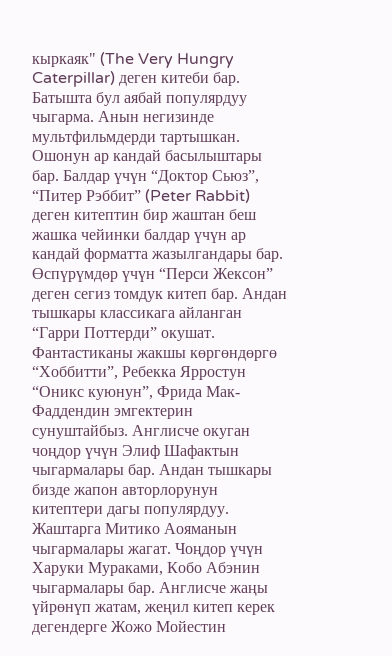кыркаяк" (The Very Hungry Caterpillar) деген китеби бар. Батышта бул аябай популярдуу чыгарма. Анын негизинде мультфильмдерди тартышкан. Ошонун ар кандай басылыштары бар. Балдар үчүн “Доктор Сьюз”, “Питер Рэббит” (Peter Rabbit) деген китептин бир жаштан беш жашка чейинки балдар үчүн ар кандай форматта жазылгандары бар. Өспүрүмдөр үчүн “Перси Жексон” деген сегиз томдук китеп бар. Андан тышкары классикага айланган “Гарри Поттерди” окушат. Фантастиканы жакшы көргөндөргө “Хоббитти”, Ребекка Ярростун “Оникс куюнун”, Фрида Мак-Фаддендин эмгектерин сунуштайбыз. Англисче окуган чоңдор үчүн Элиф Шафактын чыгармалары бар. Андан тышкары бизде жапон авторлорунун китептери дагы популярдуу. Жаштарга Митико Аояманын чыгармалары жагат. Чоңдор үчүн Харуки Мураками, Кобо Абэнин чыгармалары бар. Англисче жаңы үйрөнүп жатам, жеңил китеп керек дегендерге Жожо Мойестин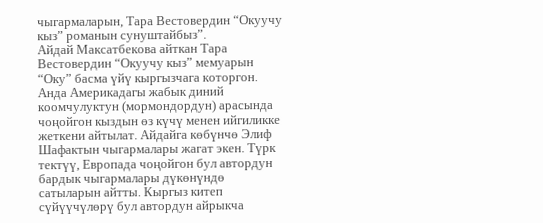чыгармаларын, Тара Вестовердин “Окуучу кыз” романын сунуштайбыз”.
Айдай Максатбекова айткан Тара Вестовердин “Окуучу кыз” мемуарын “Оку” басма үйү кыргызчага которгон. Анда Америкадагы жабык диний коомчулуктун (мормондордун) арасында чоңойгон кыздын өз күчү менен ийгиликке жеткени айтылат. Айдайга көбүнчө Элиф Шафактын чыгармалары жагат экен. Түрк тектүү, Европада чоңойгон бул автордун бардык чыгармалары дүкөнүндө сатыларын айтты. Кыргыз китеп сүйүүчүлөрү бул автордун айрыкча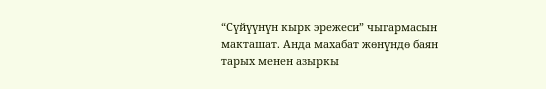“Сүйүүнүн кырк эрежеси” чыгармасын макташат. Анда махабат жөнүндө баян тарых менен азыркы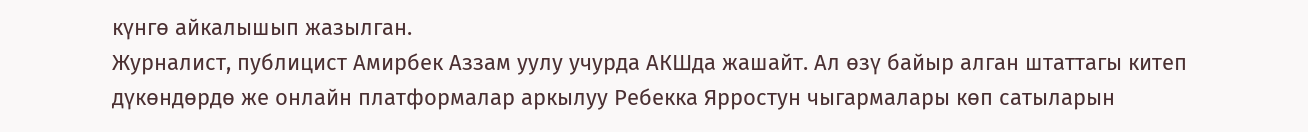күнгө айкалышып жазылган.
Журналист, публицист Амирбек Аззам уулу учурда АКШда жашайт. Ал өзү байыр алган штаттагы китеп дүкөндөрдө же онлайн платформалар аркылуу Ребекка Ярростун чыгармалары көп сатыларын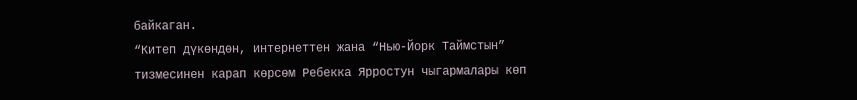байкаган.
“Китеп дүкөндөн, интернеттен жана “Нью-Йорк Таймстын” тизмесинен карап көрсөм Ребекка Ярростун чыгармалары көп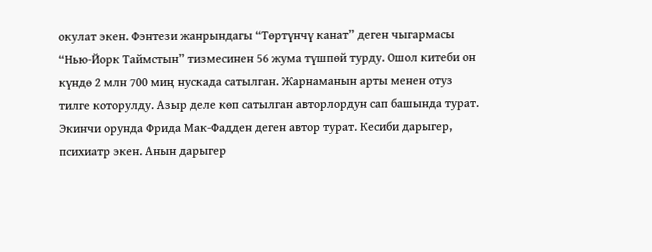окулат экен. Фэнтези жанрындагы “Төртүнчү канат” деген чыгармасы “Нью-Йорк Таймстын” тизмесинен 56 жума түшпөй турду. Ошол китеби он күндө 2 млн 700 миң нускада сатылган. Жарнаманын арты менен отуз тилге которулду. Азыр деле көп сатылган авторлордун сап башында турат. Экинчи орунда Фрида Мак-Фадден деген автор турат. Кесиби дарыгер, психиатр экен. Анын дарыгер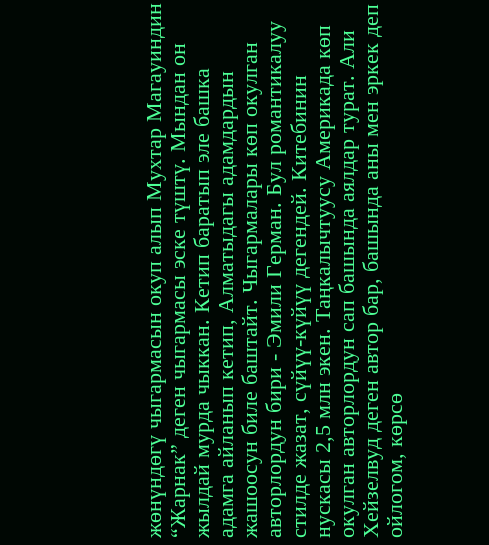жөнүндөгү чыгармасын окуп алып Мухтар Магауиндин “Жарнак” деген чыгармасы эске түштү. Мындан он жылдай мурда чыккан. Кетип баратып эле башка адамга айланып кетип, Алматыдагы адамдардын жашоосун биле баштайт. Чыгармалары көп окулган авторлордун бири - Эмили Герман. Бул романтикалуу стилде жазат, сүйүү-күйүү дегендей. Китебинин нускасы 2,5 млн экен. Таңкалычтуусу Америкада көп окулган авторлордун сап башында аялдар турат. Али Хейзелвуд деген автор бар, башында аны мен эркек деп ойлогом, көрсө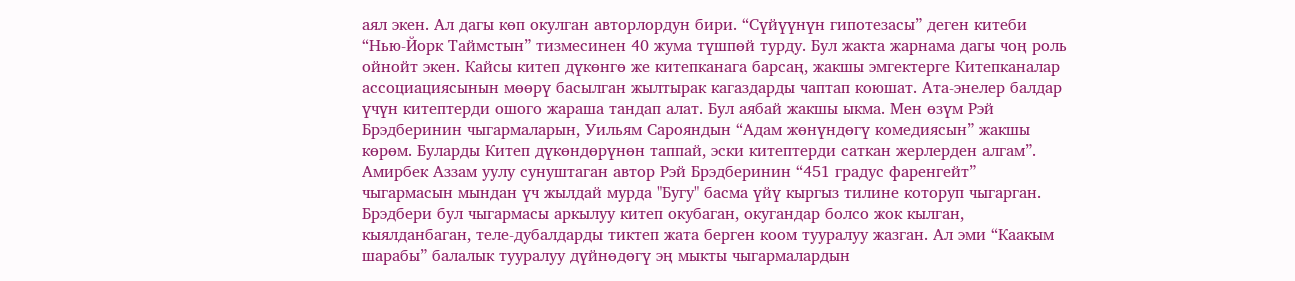аял экен. Ал дагы көп окулган авторлордун бири. “Сүйүүнүн гипотезасы” деген китеби “Нью-Йорк Таймстын” тизмесинен 40 жума түшпөй турду. Бул жакта жарнама дагы чоң роль ойнойт экен. Кайсы китеп дүкөнгө же китепканага барсаң, жакшы эмгектерге Китепканалар ассоциациясынын мөөрү басылган жылтырак кагаздарды чаптап коюшат. Ата-энелер балдар үчүн китептерди ошого жараша тандап алат. Бул аябай жакшы ыкма. Мен өзүм Рэй Брэдберинин чыгармаларын, Уильям Сарояндын “Адам жөнүндөгү комедиясын” жакшы көрөм. Буларды Китеп дүкөндөрүнөн таппай, эски китептерди саткан жерлерден алгам”.
Амирбек Аззам уулу сунуштаган автор Рэй Брэдберинин “451 градус фаренгейт” чыгармасын мындан үч жылдай мурда "Бугу" басма үйү кыргыз тилине которуп чыгарган. Брэдбери бул чыгармасы аркылуу китеп окубаган, окугандар болсо жок кылган, кыялданбаган, теле-дубалдарды тиктеп жата берген коом тууралуу жазган. Ал эми “Каакым шарабы” балалык тууралуу дүйнөдөгү эң мыкты чыгармалардын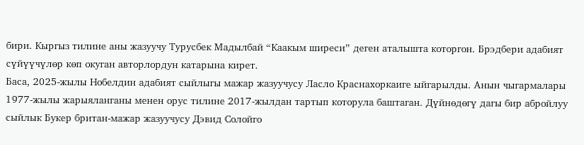бири. Кыргыз тилине аны жазуучу Турусбек Мадылбай “Каакым ширеси” деген аталышта которгон. Брэдбери адабият сүйүүчүлөр көп окуган авторлордун катарына кирет.
Баса, 2025-жылы Нобелдин адабият сыйлыгы мажар жазуучусу Ласло Краснахоркаиге ыйгарылды. Анын чыгармалары 1977-жылы жарыяланганы менен орус тилине 2017-жылдан тартып которула баштаган. Дүйнөдөгү дагы бир абройлуу сыйлык Букер британ-мажар жазуучусу Дэвид Солойго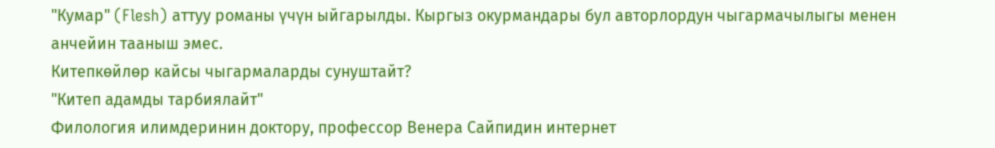"Кумар" (Flesh) аттуу романы үчүн ыйгарылды. Кыргыз окурмандары бул авторлордун чыгармачылыгы менен анчейин тааныш эмес.
Китепкөйлөр кайсы чыгармаларды сунуштайт?
"Китеп адамды тарбиялайт"
Филология илимдеринин доктору, профессор Венера Сайпидин интернет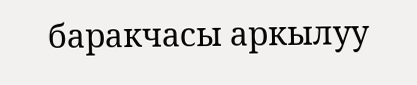баракчасы аркылуу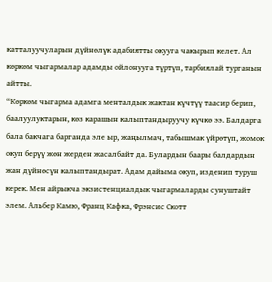катталуучуларын дүйнөлүк адабиятты окууга чакырып келет. Ал көркөм чыгармалар адамды ойлонууга түртүп, тарбиялай турганын айтты.
“Көркөм чыгарма адамга менталдык жактан күчтүү таасир берип, баалуулуктарын, көз карашын калыптандыруучу күчкө ээ. Балдарга бала бакчага барганда эле ыр, жаңылмач, табышмак үйрөтүп, жомок окуп берүү жөн жерден жасалбайт да. Булардын баары балдардын жан дүйнөсүн калыптандырат. Адам дайыма окуп, изденип туруш керек. Мен айрыкча экзистенциалдык чыгармаларды сунуштайт элем. Альбер Камю, Франц Кафка, Фрэнсис Скотт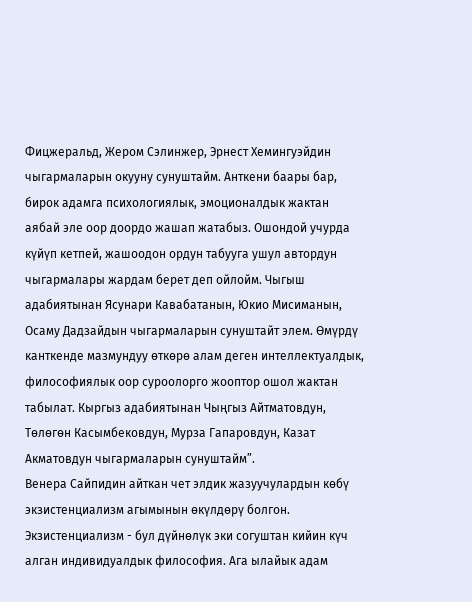Фицжеральд, Жером Сэлинжер, Эрнест Хемингуэйдин чыгармаларын окууну сунуштайм. Анткени баары бар, бирок адамга психологиялык, эмоционалдык жактан аябай эле оор доордо жашап жатабыз. Ошондой учурда күйүп кетпей, жашоодон ордун табууга ушул автордун чыгармалары жардам берет деп ойлойм. Чыгыш адабиятынан Ясунари Кавабатанын, Юкио Мисиманын, Осаму Дадзайдын чыгармаларын сунуштайт элем. Өмүрдү канткенде мазмундуу өткөрө алам деген интеллектуалдык, философиялык оор суроолорго жооптор ошол жактан табылат. Кыргыз адабиятынан Чыңгыз Айтматовдун, Төлөгөн Касымбековдун, Мурза Гапаровдун, Казат Акматовдун чыгармаларын сунуштайм”.
Венера Сайпидин айткан чет элдик жазуучулардын көбү экзистенциализм агымынын өкүлдөрү болгон. Экзистенциализм - бул дүйнөлүк эки согуштан кийин күч алган индивидуалдык философия. Ага ылайык адам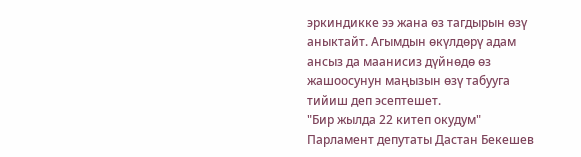эркиндикке ээ жана өз тагдырын өзү аныктайт. Агымдын өкүлдөрү адам ансыз да маанисиз дүйнөдө өз жашоосунун маңызын өзү табууга тийиш деп эсептешет.
"Бир жылда 22 китеп окудум"
Парламент депутаты Дастан Бекешев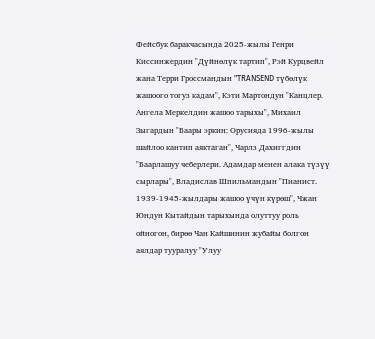Фейсбук баракчасында 2025-жылы Генри Киссинжердин "Дүйнөлүк тартип", Рэй Курцвейл жана Терри Гроссмандын "TRANSEND түбөлүк жашоого тогуз кадам", Кэти Мартондун "Канцлер. Ангела Меркелдин жашоо тарыхы", Михаил Зыгардын "Баары эркин: Орусияда 1996-жылы шайлоо кантип аяктаган", Чарлз Дахиггдин "Баарлашуу чеберлери. Адамдар менен алака түзүү сырлары", Владислав Шпильмандын "Пианист. 1939-1945-жылдары жашоо үчүн күрөш", Чжан Юндун Кытайдын тарыхында олуттуу роль ойногон, бирөө Чан Кайшинин жубайы болгон аялдар тууралуу "Улуу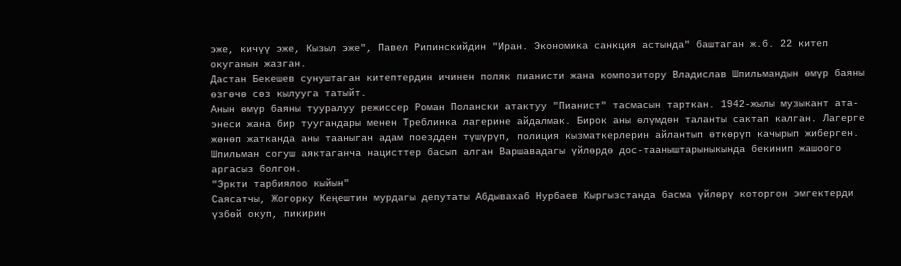эже, кичүү эже, Кызыл эже", Павел Рипинскийдин "Иран. Экономика санкция астында" баштаган ж.б. 22 китеп окуганын жазган.
Дастан Бекешев сунуштаган китептердин ичинен поляк пианисти жана композитору Владислав Шпильмандын өмүр баяны өзгөчө сөз кылууга татыйт.
Анын өмүр баяны тууралуу режиссер Роман Полански атактуу "Пианист" тасмасын тарткан. 1942-жылы музыкант ата-энеси жана бир туугандары менен Треблинка лагерине айдалмак. Бирок аны өлүмдөн таланты сактап калган. Лагерге жөнөп жатканда аны тааныган адам поездден түшүрүп, полиция кызматкерлерин айлантып өткөрүп качырып жиберген. Шпильман согуш аяктаганча нацисттер басып алган Варшавадагы үйлөрдө дос-тааныштарыныкында бекинип жашоого аргасыз болгон.
"Эркти тарбиялоо кыйын"
Саясатчы, Жогорку Кеңештин мурдагы депутаты Абдывахаб Нурбаев Кыргызстанда басма үйлөрү которгон эмгектерди үзбөй окуп, пикирин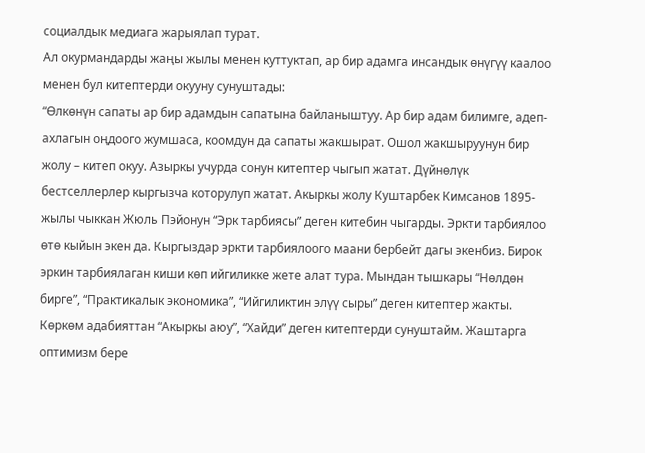социалдык медиага жарыялап турат.
Ал окурмандарды жаңы жылы менен куттуктап, ар бир адамга инсандык өнүгүү каалоо менен бул китептерди окууну сунуштады:
“Өлкөнүн сапаты ар бир адамдын сапатына байланыштуу. Ар бир адам билимге, адеп-ахлагын оңдоого жумшаса, коомдун да сапаты жакшырат. Ошол жакшыруунун бир жолу – китеп окуу. Азыркы учурда сонун китептер чыгып жатат. Дүйнөлүк бестселлерлер кыргызча которулуп жатат. Акыркы жолу Куштарбек Кимсанов 1895-жылы чыккан Жюль Пэйонун “Эрк тарбиясы” деген китебин чыгарды. Эркти тарбиялоо өтө кыйын экен да. Кыргыздар эркти тарбиялоого маани бербейт дагы экенбиз. Бирок эркин тарбиялаган киши көп ийгиликке жете алат тура. Мындан тышкары “Нөлдөн бирге”, “Практикалык экономика”, “Ийгиликтин элүү сыры” деген китептер жакты. Көркөм адабияттан “Акыркы аюу”, “Хайди” деген китептерди сунуштайм. Жаштарга оптимизм бере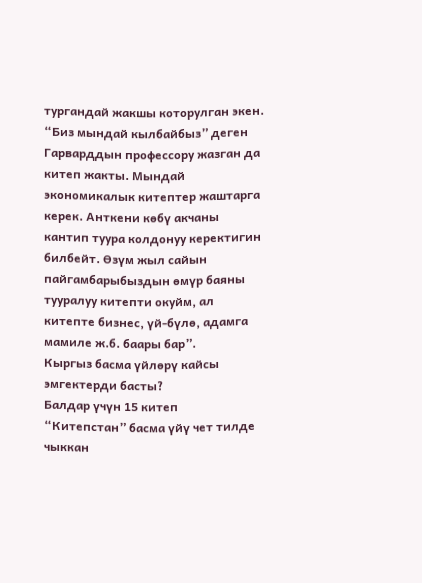тургандай жакшы которулган экен. “Биз мындай кылбайбыз” деген Гарварддын профессору жазган да китеп жакты. Мындай экономикалык китептер жаштарга керек. Анткени көбү акчаны кантип туура колдонуу керектигин билбейт. Өзүм жыл сайын пайгамбарыбыздын өмүр баяны тууралуу китепти окуйм, ал китепте бизнес, үй-бүлө, адамга мамиле ж.б. баары бар”.
Кыргыз басма үйлөрү кайсы эмгектерди басты?
Балдар үчүн 15 китеп
“Китепстан” басма үйү чет тилде чыккан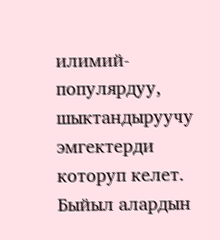илимий-популярдуу, шыктандыруучу эмгектерди которуп келет. Быйыл алардын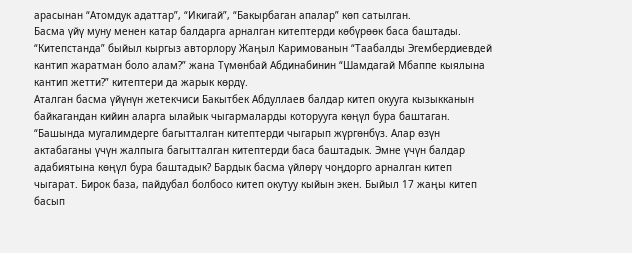арасынан “Атомдук адаттар”, “Икигай”, “Бакырбаган апалар” көп сатылган.
Басма үйү муну менен катар балдарга арналган китептерди көбүрөөк баса баштады. “Китепстанда” быйыл кыргыз авторлору Жаңыл Каримованын “Таабалды Эгембердиевдей кантип жаратман боло алам?” жана Түмөнбай Абдинабинин “Шамдагай Мбаппе кыялына кантип жетти?” китептери да жарык көрдү.
Аталган басма үйүнүн жетекчиси Бакытбек Абдуллаев балдар китеп окууга кызыкканын байкагандан кийин аларга ылайык чыгармаларды которууга көңүл бура баштаган.
“Башында мугалимдерге багытталган китептерди чыгарып жүргөнбүз. Алар өзүн актабаганы үчүн жалпыга багытталган китептерди баса баштадык. Эмне үчүн балдар адабиятына көңүл бура баштадык? Бардык басма үйлөрү чоңдорго арналган китеп чыгарат. Бирок база, пайдубал болбосо китеп окутуу кыйын экен. Быйыл 17 жаңы китеп басып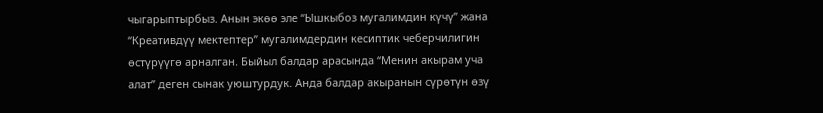чыгарыптырбыз. Анын экөө эле “Ышкыбоз мугалимдин күчү” жана “Креативдүү мектептер” мугалимдердин кесиптик чеберчилигин өстүрүүгө арналган. Быйыл балдар арасында “Менин акырам уча алат” деген сынак уюштурдук. Анда балдар акыранын сүрөтүн өзү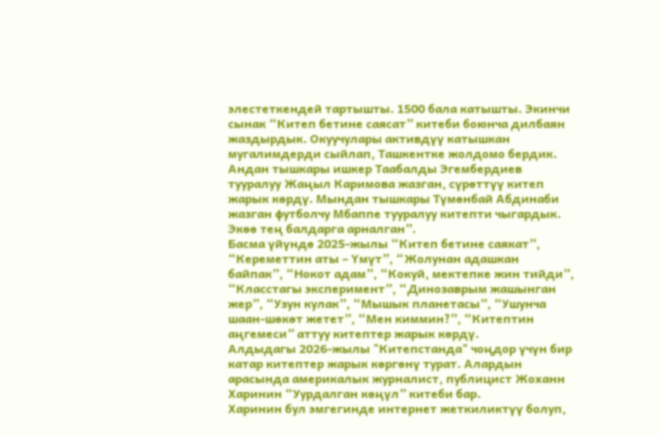элестеткендей тартышты. 1500 бала катышты. Экинчи сынак “Китеп бетине саясат” китеби боюнча дилбаян жаздырдык. Окуучулары активдүү катышкан мугалимдерди сыйлап, Ташкентке жолдомо бердик. Андан тышкары ишкер Таабалды Эгембердиев тууралуу Жаңыл Каримова жазган, сүрөттүү китеп жарык көрдү. Мындан тышкары Түмөнбай Абдинаби жазган футболчу Мбаппе тууралуу китепти чыгардык. Экөө тең балдарга арналган”.
Басма үйүндө 2025-жылы “Китеп бетине саякат”, “Кереметтин аты – Үмүт”, “Жолунан адашкан байпак”, “Нокот адам”, “Кокуй, мектепке жин тийди”, “Класстагы эксперимент”, “Динозаврым жашынган жер”, “Узун кулак”, “Мышык планетасы”, “Ушунча шаан-шөкөт жетет”, “Мен киммин?”, “Китептин аңгемеси” аттуу китептер жарык көрдү.
Алдыдагы 2026-жылы "Китепстанда" чоңдор үчүн бир катар китептер жарык көргөнү турат. Алардын арасында америкалык журналист, публицист Жоханн Харинин “Уурдалган көңүл” китеби бар.
Харинин бул эмгегинде интернет жеткиликтүү болуп,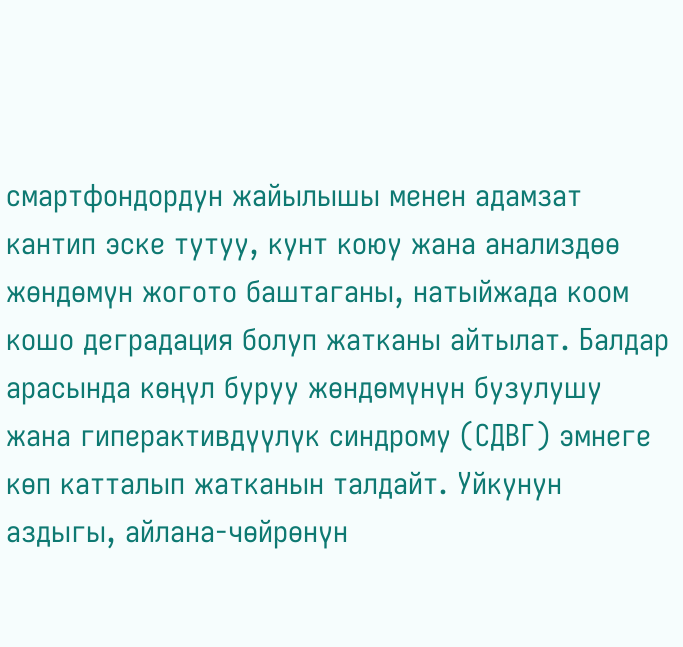смартфондордун жайылышы менен адамзат кантип эске тутуу, кунт коюу жана анализдөө жөндөмүн жогото баштаганы, натыйжада коом кошо деградация болуп жатканы айтылат. Балдар арасында көңүл буруу жөндөмүнүн бузулушу жана гиперактивдүүлүк синдрому (СДВГ) эмнеге көп катталып жатканын талдайт. Уйкунун аздыгы, айлана-чөйрөнүн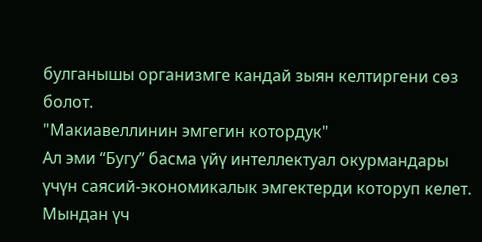булганышы организмге кандай зыян келтиргени сөз болот.
"Макиавеллинин эмгегин котордук"
Ал эми “Бугу” басма үйү интеллектуал окурмандары үчүн саясий-экономикалык эмгектерди которуп келет. Мындан үч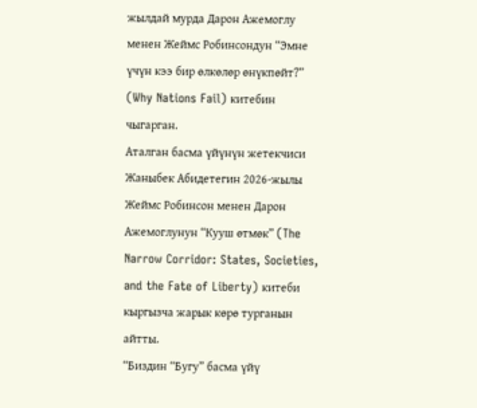жылдай мурда Дарон Ажемоглу менен Жеймс Робинсондун “Эмне үчүн кээ бир өлкөлөр өнүкпөйт?” (Why Nations Fail) китебин чыгарган.
Аталган басма үйүнүн жетекчиси Жаныбек Абидетегин 2026-жылы Жеймс Робинсон менен Дарон Ажемоглунун “Кууш өтмөк” (The Narrow Corridor: States, Societies, and the Fate of Liberty) китеби кыргызча жарык көрө турганын айтты.
“Биздин “Бугу” басма үйү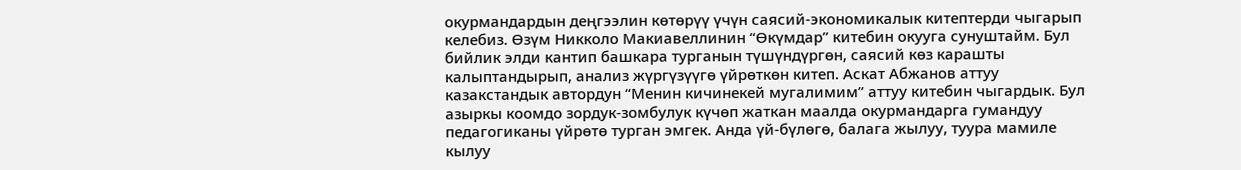окурмандардын деңгээлин көтөрүү үчүн саясий-экономикалык китептерди чыгарып келебиз. Өзүм Никколо Макиавеллинин “Өкүмдар” китебин окууга сунуштайм. Бул бийлик элди кантип башкара турганын түшүндүргөн, саясий көз карашты калыптандырып, анализ жүргүзүүгө үйрөткөн китеп. Аскат Абжанов аттуу казакстандык автордун “Менин кичинекей мугалимим” аттуу китебин чыгардык. Бул азыркы коомдо зордук-зомбулук күчөп жаткан маалда окурмандарга гумандуу педагогиканы үйрөтө турган эмгек. Анда үй-бүлөгө, балага жылуу, туура мамиле кылуу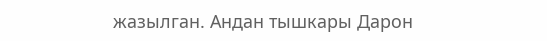жазылган. Андан тышкары Дарон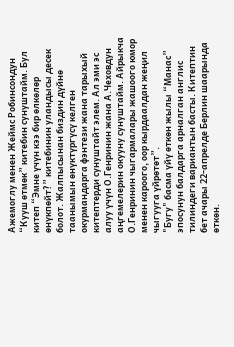Ажемоглу менен Жеймс Робинсондун “Кууш өтмөк” китебин сунуштайм. Бул китеп “Эмне үчүн кээ бир өлкөлөр өнүкпөйт?” китебинин уландысы десек болот. Жалпысынан биздин дүйнө таанымын өнүктүргүсү келген окурмандарга фэнтези жана тарыхый китептерди сунуштайт элем. Ал эми эс алуу үчүн О.Генринин жана А.Чеховдун аңгемелерин окууну сунуштайм. Айрыкча О.Генринин чыгармалары жашоого юмор менен кароого, оор кырдаалдан жеңил чыгууга үйрөтөт”.
"Бугу" басма үйү өткөн жылы “Манас” эпосунун балдарга арналган англис тилиндеги вариантын басты. Китептин бет ачары 22-апрелде Берлин шаарында өткөн.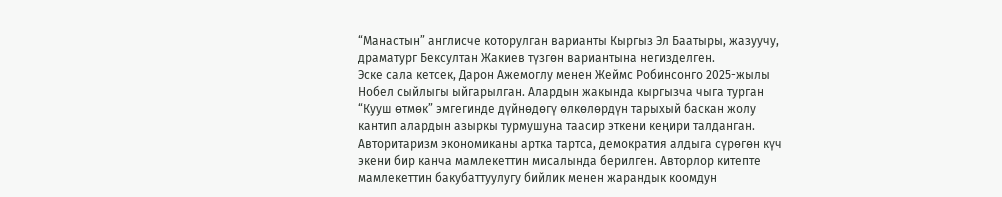“Манастын” англисче которулган варианты Кыргыз Эл Баатыры, жазуучу, драматург Бексултан Жакиев түзгөн вариантына негизделген.
Эске сала кетсек, Дарон Ажемоглу менен Жеймс Робинсонго 2025-жылы Нобел сыйлыгы ыйгарылган. Алардын жакында кыргызча чыга турган “Кууш өтмөк” эмгегинде дүйнөдөгү өлкөлөрдүн тарыхый баскан жолу кантип алардын азыркы турмушуна таасир эткени кеңири талданган. Авторитаризм экономиканы артка тартса, демократия алдыга сүрөгөн күч экени бир канча мамлекеттин мисалында берилген. Авторлор китепте мамлекеттин бакубаттуулугу бийлик менен жарандык коомдун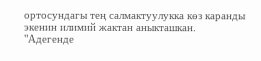ортосундагы тең салмактуулукка көз каранды экенин илимий жактан аныкташкан.
"Адегенде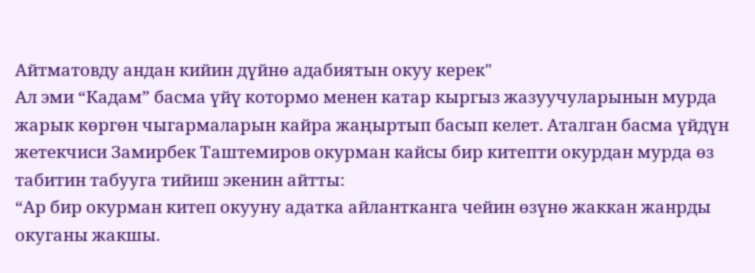Айтматовду андан кийин дүйнө адабиятын окуу керек"
Ал эми “Кадам” басма үйү котормо менен катар кыргыз жазуучуларынын мурда жарык көргөн чыгармаларын кайра жаңыртып басып келет. Аталган басма үйдүн жетекчиси Замирбек Таштемиров окурман кайсы бир китепти окурдан мурда өз табитин табууга тийиш экенин айтты:
“Ар бир окурман китеп окууну адатка айлантканга чейин өзүнө жаккан жанрды окуганы жакшы.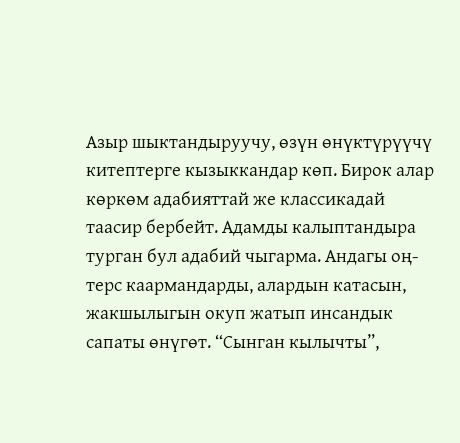Азыр шыктандыруучу, өзүн өнүктүрүүчү китептерге кызыккандар көп. Бирок алар көркөм адабияттай же классикадай таасир бербейт. Адамды калыптандыра турган бул адабий чыгарма. Андагы оң-терс каармандарды, алардын катасын, жакшылыгын окуп жатып инсандык сапаты өнүгөт. “Сынган кылычты”,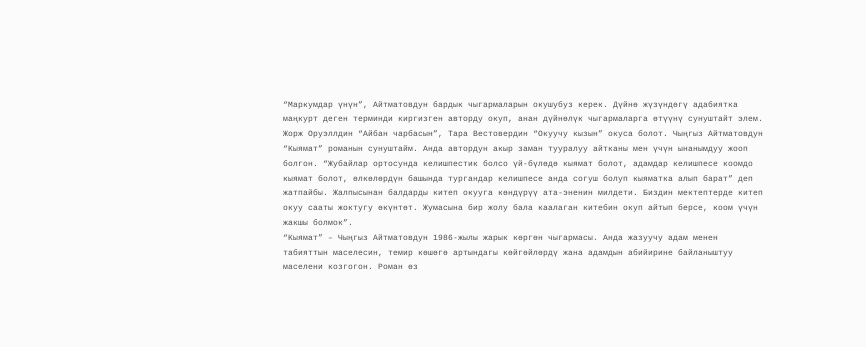“Маркумдар үнүн”, Айтматовдун бардык чыгармаларын окушубуз керек. Дүйнө жүзүндөгү адабиятка маңкурт деген терминди киргизген авторду окуп, анан дүйнөлүк чыгармаларга өтүүнү сунуштайт элем. Жорж Оруэллдин “Айбан чарбасын”, Тара Вестовердин “Окуучу кызын” окуса болот. Чыңгыз Айтматовдун “Кыямат” романын сунуштайм. Анда автордун акыр заман тууралуу айтканы мен үчүн ынанымдуу жооп болгон. “Жубайлар ортосунда келишпестик болсо үй-бүлөдө кыямат болот, адамдар келишпесе коомдо кыямат болот, өлкөлөрдүн башында тургандар келишпесе анда согуш болуп кыяматка алып барат” деп жатпайбы. Жалпысынан балдарды китеп окууга көндүрүү ата-эненин милдети. Биздин мектептерде китеп окуу сааты жоктугу өкүнтөт. Жумасына бир жолу бала каалаган китебин окуп айтып берсе, коом үчүн жакшы болмок”.
“Кыямат” – Чыңгыз Айтматовдун 1986-жылы жарык көргөн чыгармасы. Анда жазуучу адам менен табияттын маселесин, темир көшөгө артындагы көйгөйлөрдү жана адамдын абийирине байланыштуу маселени козгогон. Роман өз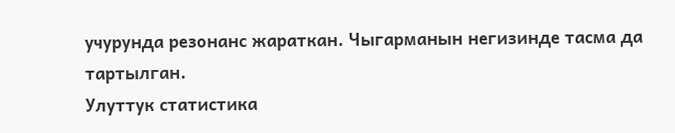учурунда резонанс жараткан. Чыгарманын негизинде тасма да тартылган.
Улуттук статистика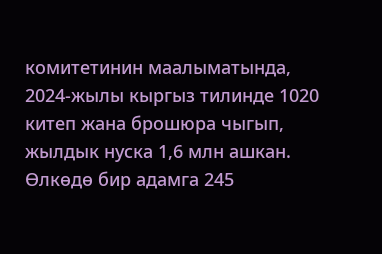комитетинин маалыматында, 2024-жылы кыргыз тилинде 1020 китеп жана брошюра чыгып, жылдык нуска 1,6 млн ашкан. Өлкөдө бир адамга 245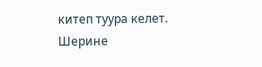китеп туура келет.
Шерине